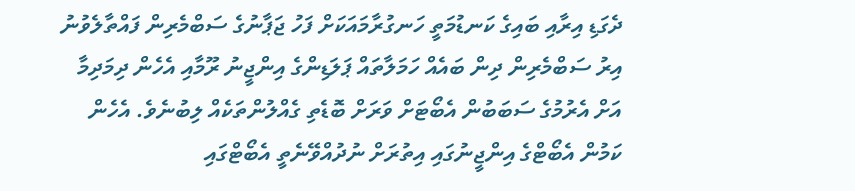ދެގަޑި އިރާއި ބައިގެ ކަނޑުމަތީ ހަނގުރާމައަކަށް ފަހު ޖަޕާނުގެ ސަބްމެރިން ފައްތާލެވުނު އިރު ސަބްމެރިން ދިން ބައެއް ހަމަލާތައް ޕަލަޑިންގެ އިންޖީނު ރޫމާއި އެހެން ދިމަދިމާ އަށް އެރުމުގެ ސަބަބުން އެބޯޓަށް ވަރަށް ބޮޑެތި ގެއްލުންތަކެއް ލިބުނެވެ. އެހެން ކަމުން އެބޯޓްގެ އިންޖީނުގައި އިތުރަށް ނުދުއްވޭނެތީ އެބޯޓްގައި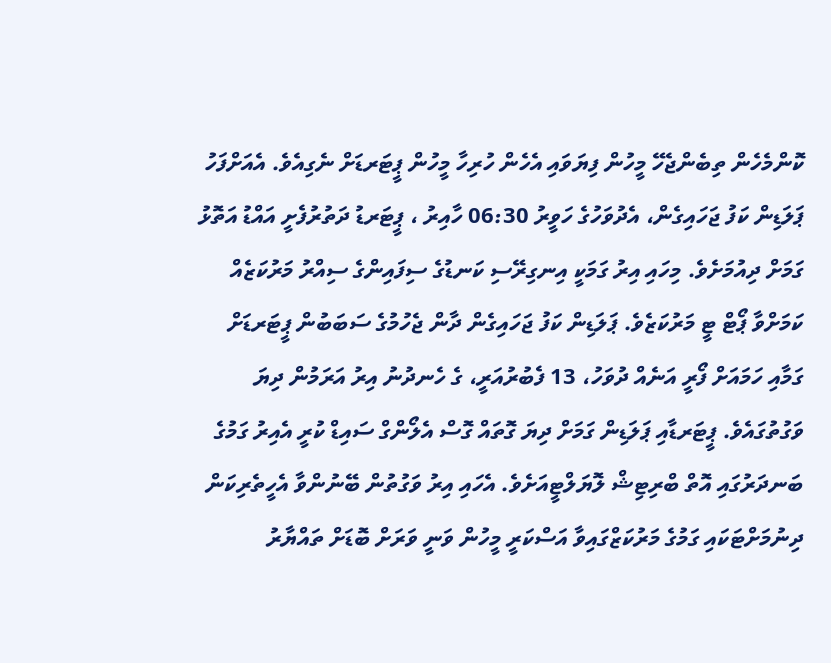ކޮންމެހެން ތިބެންޖެހޭ މީހުން ފިޔަވައި އެހެން ހުރިހާ މީހުން ޕީޓަރޑަށް ނެގިއެވެ. އެއަށްފަހު ޕަލަޑިން ކަފު ޖަހައިގެން، އެދުވަހުގެ ހަވީރު 06:30 ހާއިރު ، ޕީޓަރޑު ދަތުރުފެށީ އައްޑު އަތޮޅު ގަމަށް ދިއުމަށެވެ. މިހައި އިރު ގަމަކީ އިނގިރޭސި ކަނޑުގެ ސިފައިންގެ ސިއްރު މަރުކަޒެއް ކަމަށްވާ ޕޯޓް ޓީ މަރުކަޒެވެ. ޕަލަޑިން ކަފު ޖަހައިގެން ދާން ޖެހުމުގެ ސަބަބުން ޕީޓަރޑަށް ގަމާއި ހަމައަށް ފޯރީ އަނެއް ދުވަހު، 13 ފެބުރުއަރީ، ގެ ހެނދުނު އިރު އަރަމުން ދިޔަ ވަގުތުގައެވެ. ޕީޓަރޑާއި ޕަލަޑިން ގަމަށް ދިޔަ ގޮތައް ގޮސް އެލޯންގް ސައިޑް ކުރީ އެއިރު ގަމުގެ ބަނދަރުގައި އޮތް ބްރިޓިޝް ލޮޔަލްޓީއަށެވެ. އެހައި އިރު ވަގުތުން ބޭނުންވާ އެހީތެރިކަން ދިނުމަށްޓަކައި ގަމުގެ މަރުކަޒްގައިވާ އަސްކަރީ މީހުން ވަނީ ވަރަށް ބޮޑަށް ތައްޔާރު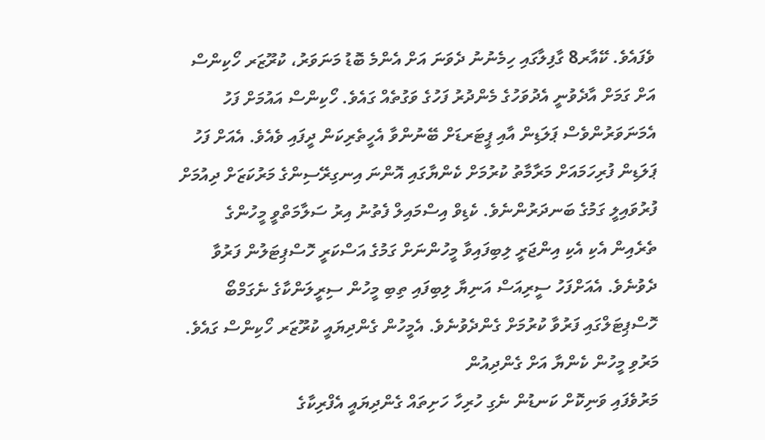ވެފައެވެ. ކޭއާރ8 ގާފިލާގައި ހިމެނުނު ދެވަނަ އަށް އެންމެ ބޮޑު މަނަވަރު، ކުރޫޒަރ ހޯކިންސް އަށް ގަމަށް އާދެވުނީ އެދުވަހުގެ މެންދުރު ފަހުގެ ވަގުތެއް ގައެވެ. ހޯކިންސް އައުމަށް ފަހު އެމަނަވަރުންވެސް ޕަލަޑިން އާއި ޕީޓަރޑަށް ބޭނުންވާ އެހީތެރިކަން ދީފައި ވެއެވެ. އެއަށް ފަހު ޕަލަޑިން ފުރިހަމައަށް މަރާމާތު ކުރުމަށް ކެންޔާގައި އޮންނަ އިނގިރޭސިންގެ މަރުކަޒަށް ދިއުމަށް ފުރުވައިލީ ގަމުގެ ބަނދަރުންނެވެ. ކެޑިވް އިސްމައިލް ފެތުނު އިރު ސަލާމަތްވީ މީހުންގެ ތެރެއިން އެކި އެކި އިންޖަރީ ލިބިފައިވާ މީހުންނަށް ގަމުގެ އަސްކަރީ ހޮސްޕިޓަލުން ފަރުވާ ދެވުނެވެ. އެއަށްފަހު ސީރިއަސް އަނިޔާ ލިބިފައި ތިބި މީހުން ސިރީލަންކާގެ ނެގަމްބޯ ހޮސްޕިޓަލްގައި ފަރުވާ ކުރުމަށް ގެންދެވުނެވެ. އެމީހުން ގެންދިޔައީ ކުރޫޒަރ ހޯކިންސް ގައެވެ.
މަރުވި މީހުން ކެންޔާ އަށް ގެންދިއުން
މަރުވެފައި ވަނިކޮށް ކަނޑުން ނެގި ހުރިހާ ހަށިތައް ގެންދިޔައީ އެފްރިކާގެ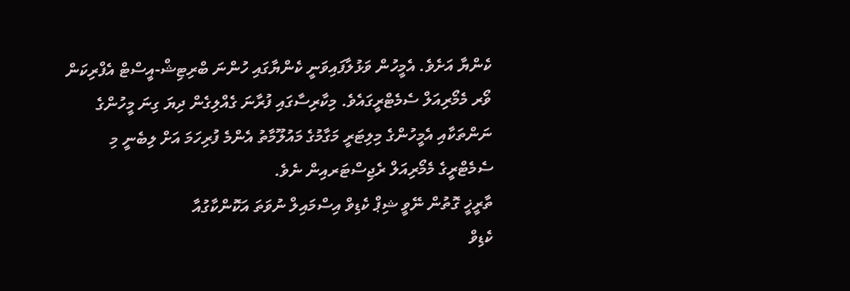ކެންޔާ އަށެވެ. އެމީހުން ވަޅުލާފައިވަނީ ކެންޔާގައި ހުންނަ ބްރިޓިޝް-އީސްޓް އެފްރިކަން ވޯރ މެމޯރިއަލް ސެމެޓްރީގައެވެ. މިކާރިސާގައި ފުރާނަ ގެއްލިގެން ދިޔަ ގިނަ މީހުންގެ ނަންތަކާއި އެމީހުންގެ މިލިޓަރީ މަގާމުގެ މައުލޫމާތު އެންމެ ފުރިހަމަ އަށް ލިބެނީ މި ސެމެޓްރީގެ މެމޯރިއަލް ރެޖިސްޓަރއިން ނެވެ.
ތާރީޚީ ގޮތުން ނޭވީ ޝިޕް ކެޑިވް އިސްމައިލް ނުވަތަ އަކޮންކާގުއާ
ކެޑިވް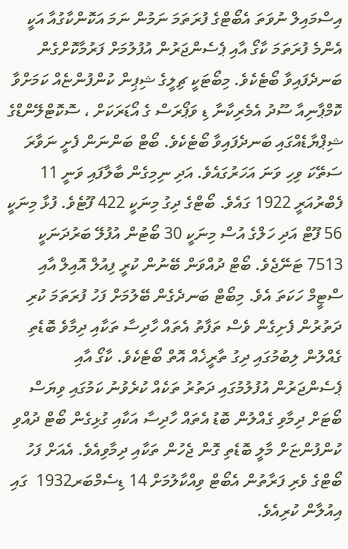އިސްމައިލް ނުވަތަ އެބޯޓްގެ ފުރަތަމަ ނަމުން ނަމަ އަކޮންކާގުއާ އަކީ އެންމެ ފުރަތަމަ ކާގޯ އާއި ޕެސެންޖަރުން އުފުލުމަށް ފަރުމާކޮށްގެން ބަނދެފައިވާ ބޯޓެކެވެ. މިބޯޓަކީ ޗިލީގެ ޝިޕިން ކުންފުންޏެއް ކަމަށްވާ ކޮމްޕާނިއާ ސޫދު އެމެރިކާނާ ޑި ވަޕޯރަސް ގެ އޯޑަރަކަށް ، ސޮކޮޓްލޭންޑްގެ ޝިޕްޔާޑެއްގައި ބަނދެފައިވާ ބޯޓެކެވެ. ބޯޓް ބަންނަން ފެށީ ނަވާރަ ސަތޭކަ ވިހި ވަނަ އަހަރުގައެވެ. އަދި ނިމިގެން ބާލާފައި ވަނީ 11 ފެބްރުއަރީ 1922 ގައެވެ. ބޯޓްގެ ދިގު މިނަކީ 422 ފޫޓެވެ. ފުޅާ މިނަކީ 56 ފޫޓް އަދި ހަލްގެ އުސް މިނަކީ 30 ބޯޓުން އުފުލޭ ބަރުދަނަކީ 7513 ޓަނޭޖެވެ. ބޯޓް ދުއްވަން ބޭނުން ކުރީ ފިއުލް އޮއިލް އާއި ސްޓީމް ހަކަތަ އެވެ. މިބޯޓް ބަނދެގެން ބޭލުމަށް ފަހު ފުރަތަމަ ކުރި ދަތުރުން ފެށިގެން ވެސް ތަފާތު އެތައް ހާދިސާ ތަކާއި ދިމާވެ ބޮޑެތި ގެއްލުން ލިބުމުގައި ދިގު ތާރީޚެއް އޮތް ބޯޓެކެވެ. ކާގޯ އާއި ޕެސެންޖަރުން އުފުލުމުގައި ދަތުރު ތަކެއް ކުރެވުނު ކަމުގައި ވިޔަސް ބޯޓަށް ދިމާވި ގެއްލުން ބޮޑު އެތައް ހާދިސާ އަކާއި ގުޅިގެން ބޯޓް ދުއްވި ކުންފުންޏަށް މާލީ ބޮޑެތި ގޮން ޖެހުން ތަކާއި ދިމާވިއެވެ. އެއަށް ފަހު ބޯޓްގެ ވެރި ފަރާތުން އެބޯޓް ވިއްކާލުމަށް 14 ޑިސެމްބަރ1932  ގައި އިއުލާން ކުރިއެވެ.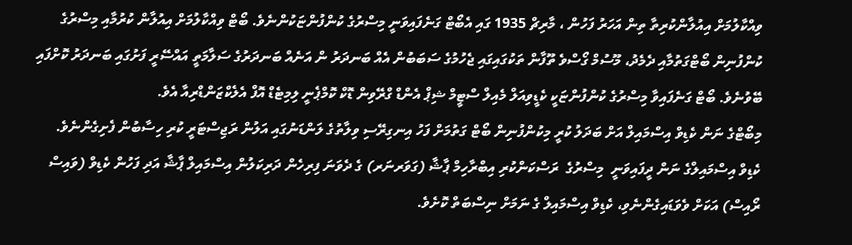ވިއްކާލުމަށް އިއުލާންކުރިތާ ތިން އަހަރު ފަހުން ، މާރިޗް 1935 ގައި އެބޯޓް ގަނެފައިވަނީ މިސްރުގެ ކުންފުންޏަކުންނެވެ. ބޯޓް ވިއްކާލުމަށް އިއުލާން ކުރުމާއި މިސްރުގެ ކުންފުނިން ބޯޓްގަތުމާއި ދެމެދު، މޫސުމް ގޯސްވެ ތޫފާން ތަކުގައިގައި ޖެހުމުގެ ސަބަބުން އެއް ބަނދަރު ން އަނެއް ބަނދަރުގެ ސަލާމަތީ އައްސޭރީ ފަށުގައި ބަނދަރު ކޮށްފައި ބޭވުނެވެ. ބޯޓް ގަނެފައިވާ މިސްރުގެ ކުންފުންޏަކީ ކެޑީވިއަލް މެއިލް ސްޓީމް ޝިޕް އެންޑް ގްރޭވިން ޑޮކް ކޮމްޕެނީ ލިމިޓެޑް އޮފް އެލެކްޒަންޑްރިއާ އެވެ.
މިބޯޓްގެ ނަން ކެޑިވް އިސްމައިލް އަށް ބަދަލު ކުރީ މިކުންފުނިން ބޯޓް ގަތުމަށް ފަހު އިނގިރޭސި ވިލާތުގެ ލަންޑަނުގައި އަލުން ރަޖިސްޓަރީ ކުރި ހިސާބުން ފެށިގެންނެވެ. ކެޑިވް އިސްމައިލްގެ ނަން ދީފައިވަނީ  މިސްރުގެ  ރަސްކަންކުރި އިބްރާހިމް ޕާޝާ (ގަވަރނަރ) ގެ ދެވަނަ ފިރިހެން ދަރިކަލުން އިސްމައިލް ޕާޝާ އަދި ފަހުން ކެޑިވް (ވައިސް ރޯއިސް) އަކަށް ވެވަޑައިގެންނެވި، ކެޑިވް އިސްމައިލް ގެ ނަމަށް ނިސްބަތް ކޮށެވެ.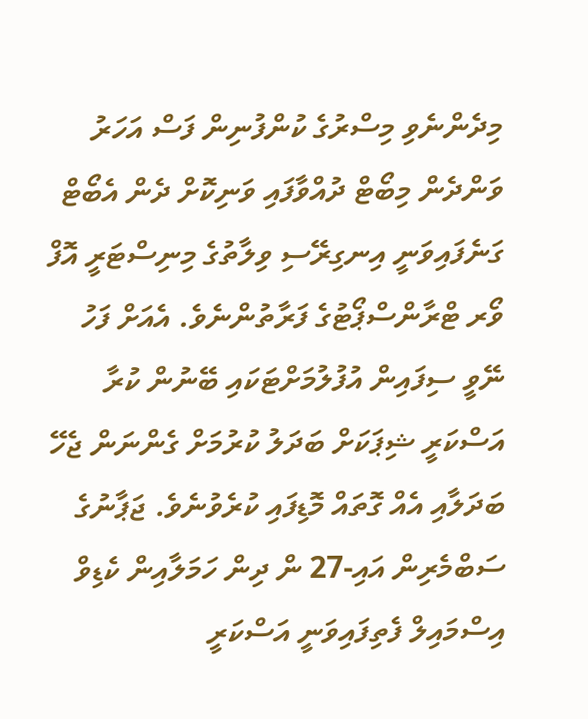މިދެންނެވި މިސްރުގެ ކުންފުނިން ފަސް އަހަރު ވަންދެން މިބޯޓް ދުއްވާފައި ވަނިކޮށް ދެން އެބޯޓް ގަނެފައިވަނީ އިނގިރޭސި ވިލާތުގެ މިނިސްޓަރީ އޮފް ވޯރ ޓްރާންސްޕޯޓުގެ ފަރާތުންނެވެ. އެއަށް ފަހު ނޭވީ ސިފައިން އުފުލުމަށްޓަކައި ބޭނުން ކުރާ އަސްކަރީ ޝިޕަކަށް ބަދަލު ކުރުމަށް ގެންނަން ޖެހޭ ބަދަލާއި އެއް ގޮތައް މޮޑިފައި ކުރެވުނެވެ. ޖަޕާނުގެ ސަބްމެރިން އައި-27 ން ދިން ހަމަލާއިން ކެޑިވް އިސްމައިލް ފެތިފައިވަނީ އަސްކަރީ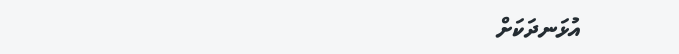އުޅަނދަކަށް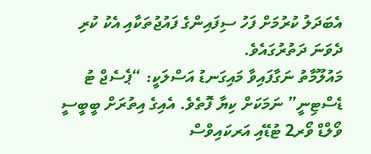އެބަދަލު ކުރުމަށް ފަހު ސިފައިންގެ ފައުޖުތަކާއި އެކު ކުރި ދެވަނަ ދަތުރުގައެވެ.
މައުލޫމާތު ނަގާފައިވާ މައިގަނޑު އަސްލަކީ: “ޕެސެޖް ޓު ޑެސްޓިނީ” ނަމަކަށް ކިޔާ ފޮތެވެ. އެއިގެ އިތުރަށް ބީބީސީ ވޯލްޑް ވޯރ2 ޓުޑޭއި އަރކައިވްސް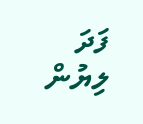ފަދަ ލިޔުން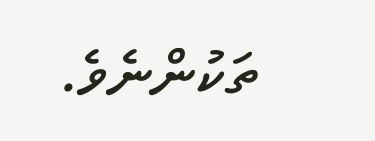ތަކުންނެވެ.